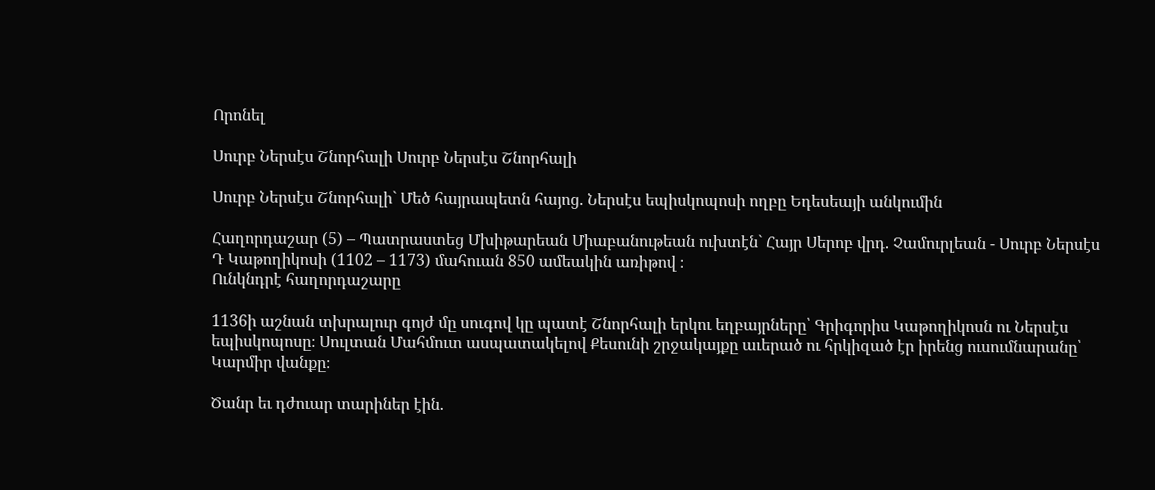Որոնել

Սուրբ Ներսէս Շնորհալի Սուրբ Ներսէս Շնորհալի

Սուրբ Ներսէս Շնորհալի` Մեծ հայրապետն հայոց. Ներսէս եպիսկոպոսի ողբը Եդեսեայի անկումին

Հաղորդաշար (5) – Պատրաստեց Մխիթարեան Միաբանութեան ուխտէն` Հայր Սերոբ վրդ. Չամուրլեան - Սուրբ Ներսէս Դ Կաթողիկոսի (1102 – 1173) մահուան 850 ամեակին առիթով ։
Ունկնդրէ հաղորդաշարը

1136ի աշնան տխրալուր գոյժ մը սուգով կը պատէ Շնորհալի երկու եղբայրները՝ Գրիգորիս Կաթողիկոսն ու Ներսէս եպիսկոպոսը։ Սուլտան Մահմուտ ասպատակելով Քեսունի շրջակայքը աւերած ու հրկիզած էր իրենց ուսումնարանը՝ Կարմիր վանքը։

Ծանր եւ դժուար տարիներ էին.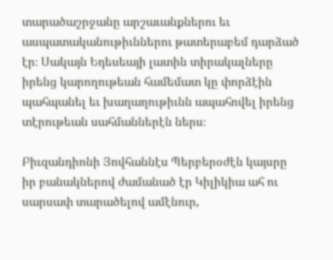տարածաշրջանը արշաւանքներու եւ ասպատականութիւններու թատերաբեմ դարձած էր։ Սակայն Եդեսեայի լատին տիրակալները իրենց կարողութեան համեմատ կը փորձէին պահպանել եւ խաղաղութիւնն ապահովել իրենց տէրութեան սահմաններէն ներս։

Բիւզանդիոնի Յովհաննէս Պերբերօժէն կայսրը իր բանակներով ժամանած էր Կիլիկիա ահ ու սարսափ տարածելով ամէնուր,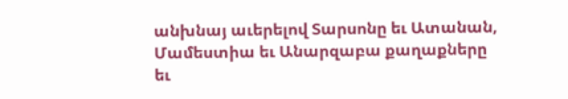անխնայ աւերելով Տարսոնը եւ Ատանան, Մամեստիա եւ Անարզաբա քաղաքները եւ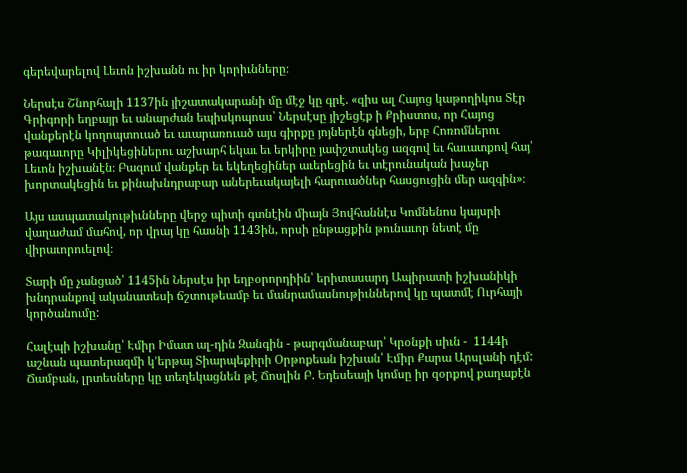գերեվարելով Լեւոն իշխանն ու իր կորիւնները։

Ներսէս Շնորհալի 1137ին յիշատակարանի մը մէջ կը գրէ. «զիս ալ Հայոց կաթողիկոս Տէր Գրիգորի եղբայր եւ անարժան եպիսկոպոսս՝ Ներսէսը յիշեցէք ի Քրիստոս, որ Հայոց վանքերէն կողոպտուած եւ աւարառուած այս գիրքը յոյներէն գնեցի, երբ Հոռոմներու թագաւորը Կիլիկեցիներու աշխարհ եկաւ եւ երկիրը յափշտակեց ազգով եւ հաւատքով հայ՝ Լեւոն իշխանէն։ Բազում վանքեր եւ եկեղեցիներ աւերեցին եւ տէրունական խաչեր խորտակեցին եւ քինախնդրաբար աներեւակայելի հարուածներ հասցուցին մեր ազգին»։

Այս ասպատակութիւնները վերջ պիտի գտնէին միայն Յովհաննէս Կոմնենոս կայսրի վաղաժամ մահով, որ վրայ կը հասնի 1143ին, որսի ընթացքին թունաւոր նետէ մը վիրաւորուելով։

Տարի մը չանցած՝ 1145ին Ներսէս իր եղբօրորդիին՝ երիտասարդ Ապիրատի իշխանիկի խնդրանքով ականատեսի ճշտութեամբ եւ մանրամասնութիւններով կը պատմէ Ուրհայի կործանումը:

Հալէպի իշխանը՝ Էմիր Իմատ ալ-դին Զանգին - թարգմանաբար՝ Կրօնքի սիւն -  1144ի աշնան պատերազմի կ՚երթայ Տիարպեքիրի Օրթոքեան իշխան՝ Էմիր Քարա Արսլանի դէմ: Ճամբան, լրտեսները կը տեղեկացնեն թէ Ճոսլին Բ. Եդեսեայի կոմսը իր զօրքով քաղաքէն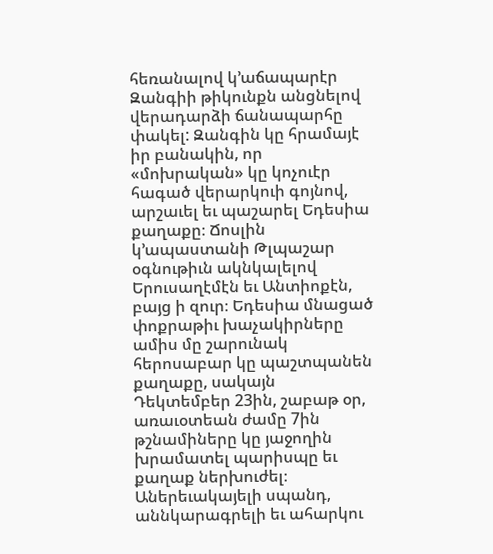հեռանալով կ՚աճապարէր Զանգիի թիկունքն անցնելով վերադարձի ճանապարհը փակել: Զանգին կը հրամայէ իր բանակին, որ «մոխրական» կը կոչուէր հագած վերարկուի գոյնով, արշաւել եւ պաշարել Եդեսիա քաղաքը։ Ճոսլին կ՚ապաստանի Թլպաշար օգնութիւն ակնկալելով Երուսաղէմէն եւ Անտիոքէն, բայց ի զուր։ Եդեսիա մնացած փոքրաթիւ խաչակիրները ամիս մը շարունակ հերոսաբար կը պաշտպանեն քաղաքը, սակայն Դեկտեմբեր 23ին, շաբաթ օր, առաւօտեան ժամը 7ին թշնամիները կը յաջողին խրամատել պարիսպը եւ քաղաք ներխուժել։ Աներեւակայելի սպանդ, աննկարագրելի եւ ահարկու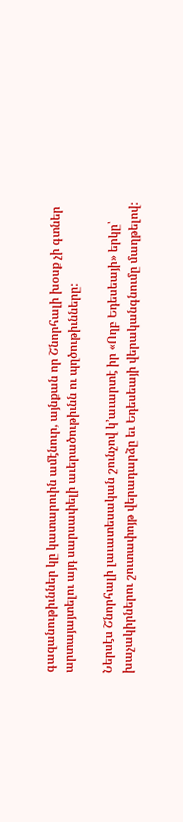գազանութիւններ կը կատարուին ամէնուր, այնքան որ Շնորհալի խօսք չի գտներ արտայայտելու այդ սարսափելի աւերածութիւնն ու պղծութիւնները:

Ներսէս Շնորհալի լաւատեսական շունչով կ՚աւարտէ իր «Ողբ Եդեսեայի» երկը՝ խաչակիրներու շուտափոյթ վերադարձը եւ Եդեսեայի վերականգնումը մաղթելով: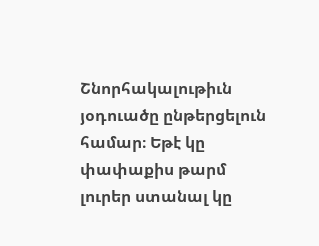Շնորհակալութիւն յօդուածը ընթերցելուն համար։ Եթէ կը փափաքիս թարմ լուրեր ստանալ կը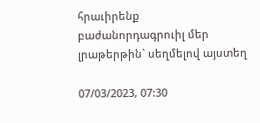հրաւիրենք բաժանորդագրուիլ մեր լրաթերթին` սեղմելով այստեղ

07/03/2023, 07:30